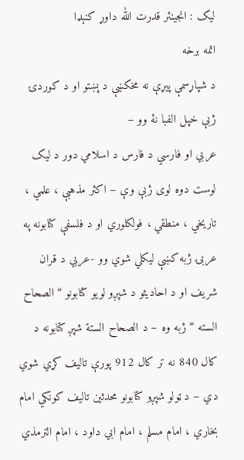ليک : انجينئر قدرت الله داوړ کنېډا
اتمه برخه
د شپاړسمې پیړې نه مخکښې د پښتو او د کوردۍ ژبې خپل الفبا نهٔ وو –
عربي او فارسي د فارس د اسلامي دور د لیک لوست دوه لوی ژبې وې – اکثر مذهبې ، علمي ، تاریخي ، منطقي ، فولکلوري او د فلسفې کتابونه په عربۍ ژبه کښې لیکلي شوي وو -عربي د قران شریف او د احادیثو د شپږو لویو کتابونو “ الصحاح السته “ ژبه وه – د الصحاح الستة شپږ کتابونه د کال 840 نه تر کال 912 پورې تالیف کړي شوي دي – د ټولو شپږو کتابونو محدثین تالیف کونکي امام بخاري ، امام مسلم ، امام ابي داود ، امام الترمذي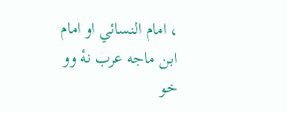، امام النسائي او امام ابن ماجه عرب نهٔ وو خو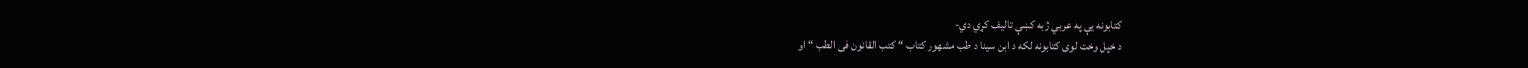کتابونه یې په عربي ژبه کښې تالیف کړي دي-
د خپل وخت لوی کتابونه لکه د ابن سینا د طب مشهور کتاب “ کتب القانون فی الطب “ او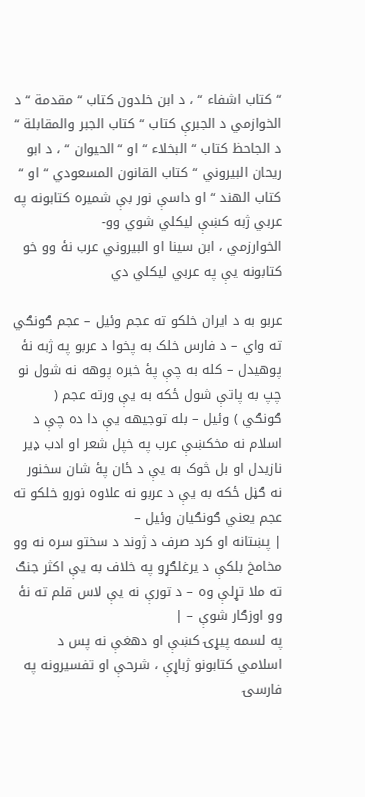“ کتاب اشفاء “ ، د ابن خلدون کتاب “ مقدمة “ د الخوازمي د الجبرې کتاب “ کتاب الجبر والمقابلة “ د الجاحظ کتاب “ البخلاء “ او “الحیوان “ ، د ابو ریحان البیروني “ کتاب القانون المسعودي “ او “ کتاب الهند “ او داسې نور بې شمیره کتابونه په عربي ژبه کښې لیکلي شوي وو-
الخوارزمي ، ابن سینا او البیروني عرب نهٔ وو خو کتابونه یې په عربي لیکلي دي

عربو به د ایران خلکو ته عجم وئیل – عجم ګونګي ته واي – د فارس خلک به پخوا د عربو په ژبه نهٔ پوهیدل – کله به چې پهٔ خبره پوهه نه شول نو چپ به پاتې شول ځکه به یې ورته عجم ( ګونګي ) وئیل – بله توجیهه یې دا ده چې د اسلام نه مخکښې عرب په خپل شعر او ادب ډیر نازیدل او بل څوک به یې د ځان پهٔ شان سخنور نه ګڼل ځکه به یې د عربو نه علاوه نورو خلکو ته عجم یعني ګونګیان وئیل –
| پښتانه او کرد صرف د ژوند د سختو سره نه وو مخامخ بلکې د یرغلګړو په خلاف به یې اکثر جنګ ته ملا تړلې وه – د تورې نه یې لاس قلم ته نهٔ وو اوزګار شوې – |
په لسمه پیړۍ کښې او دهغې نه پس د اسلامي کتابونو ژباړې ، شرحې او تفسیرونه په فارسۍ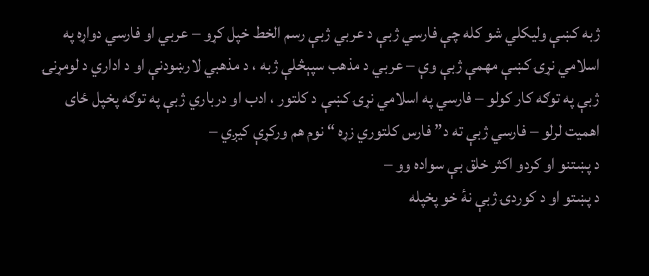ژبه کښې ولیکلي شو کله چې فارسي ژبې د عربي ژبې رسم الخط خپل کړو – عربي او فارسي دواړه په اسلامي نړۍ کښې مهمې ژبې وې – عربي د مذهب سپېڅلې ژبه ، د مذهبي لارښودنې او د اداري د لومړنۍ ژبې په توګه کار کولو – فارسي په اسلامي نړۍ کښې د کلتور ، ادب او درباري ژبې په توګه پخپل ځای اهمیت لرلو – فارسي ژبې ته د” فارس کلتوري زړه “ نوم هم ورکړې کیږي –
د پښتنو او کردو اکثر خلق بې سواده وو –
د پښتو او د کوردۍ ژبې نهٔ خو پخپله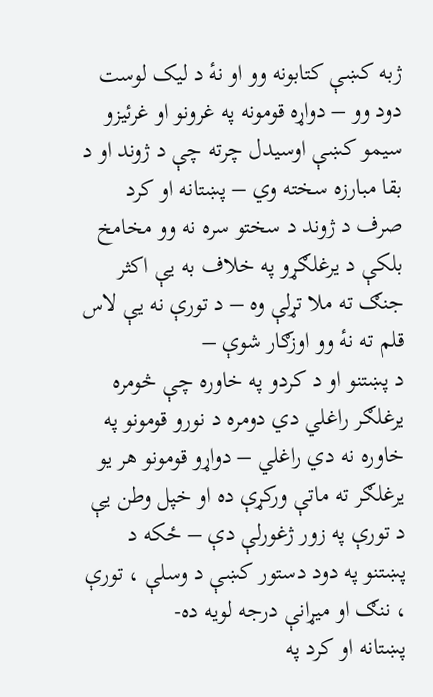ژبه کښې کتابونه وو او نهٔ د لیک لوست دود وو – دواړه قومونه په غرونو او غرئیزو سیمو کښې اوسیدل چرته چې د ژوند او د بقا مبارزه سخته وي – پښتانه او کرد صرف د ژوند د سختو سره نه وو مخامخ بلکې د یرغلګړو په خلاف به یې اکثر جنګ ته ملا تړلې وه – د تورې نه یې لاس قلم ته نهٔ وو اوزګار شوې –
د پښتنو او د کردو په خاوره چې څومره یرغلګر راغلي دي دومره د نورو قومونو په خاوره نه دي راغلي – دواړو قومونو هر یو یرغلګر ته ماتې ورکړې ده او خپل وطن یې د تورې په زور ژغورلې دې – ځکه د پښتنو په دود دستور کښې د وسلې ، تورې ، ننګ او میړانې درجه لویه ده-
پښتانه او کرد په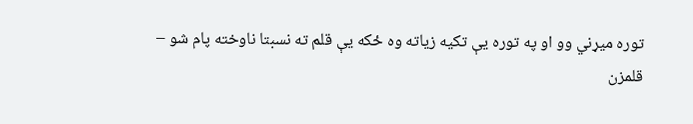توره میړني وو او په توره یې تکیه زیاته وه ځکه یې قلم ته نسبتا ناوخته پام شو –
قلمزن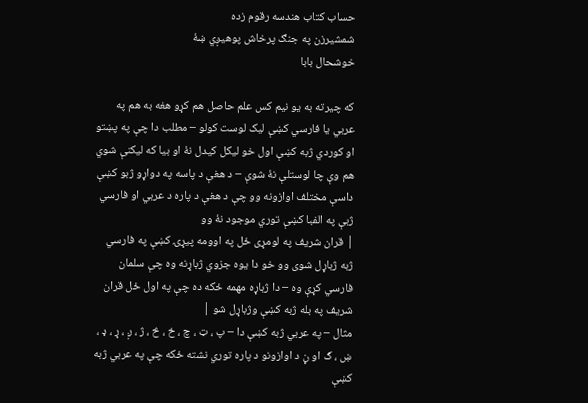حساب کتاب هندسه رقوم زده
شمشیرزن په جنګ پرخاش پوهیږي ښهٔ
خوشحال بابا

که چیرته به یو نیم کس علم حاصل هم کړو هغه به هم په عربي یا فارسي کښې لیک لوست کولو – مطلب دا چې په پښتو او کوردي ژبه کښې اول خو لیکل کیدل نهٔ او بیا که لیکنې شوي هم وې چا لوستلې نهٔ شوې – د هغې د پاسه په دواړو ژبو کښې داسې مختلف اوازونه وو چې د هغې د پاره د عربي او فارسي ژبې په الفبا کښې توري موجود نهٔ وو
| قران شریف په لومړی ځل په اوومه پیړۍ کښې په فارسي ژبه ژباړل شوی وو خو دا یوه جزوي ژباړنه وه چې سلمان فارسي کړې وه – دا ژباړه مهمه ځکه ده چې په اول ځل قران شریف په بله ژبه کښې وژباړل شو |
مثال – په عربي ژبه کښې دا – پ ، ټ ، چ ، ځ ، څ ، ژ ، ږ ، ړ ، ډ ، ښ ، ګ او ڼ د اوازونو د پاره توري نشته ځکه چې په عربي ژبه کښې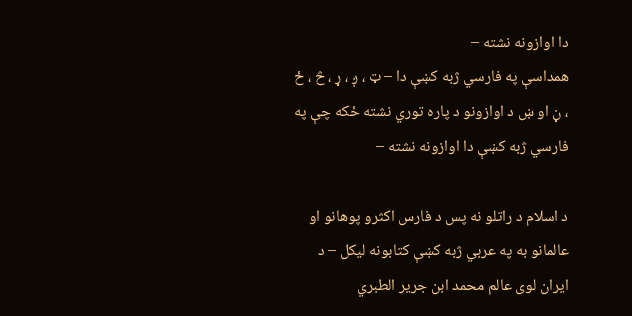دا اوازونه نشته –
همداسې په فارسي ژبه کښې دا – ټ ، ږ ، ړ ، څ ، ځ ، ڼ او ښ د اوازونو د پاره توري نشته ځکه چې په فارسي ژبه کښې دا اوازونه نشته –

د اسلام د راتلو نه پس د فارس اکثرو پوهانو او عالمانو به په عربي ژبه کښې کتابونه لیکل – د ایران لوی عالم محمد ابن جریر الطبري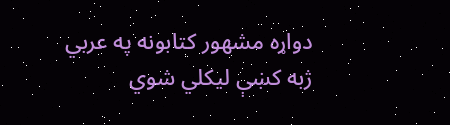دواړه مشهور کتابونه په عربي ژبه کښې لیکلي شوي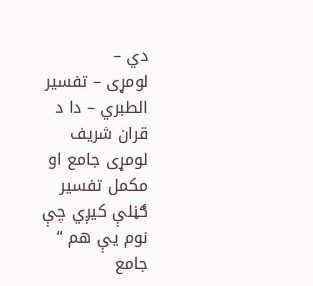دي –
لومړی – تفسیر الطبري – دا د قران شریف لومړی جامع او مکمل تفسیر ګڼلې کیږي چې نوم یې هم “ جامع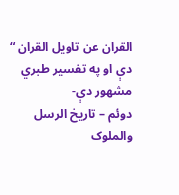القران عن تاویل القران “ دې او په تفسیر طبري مشهور دې-
دوئم – تاریخ الرسل والملوک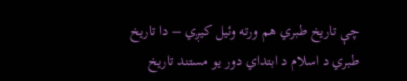چې تاریخ طبري هم ورته وئیل کیږي – دا تاریخ طبري د اسلام د ابتداي دور یو مستند تاریخ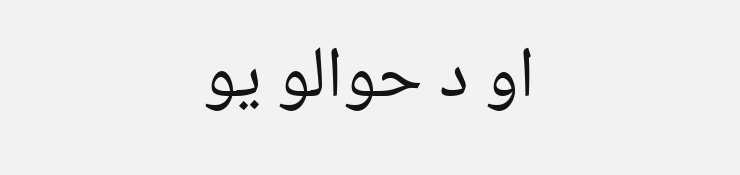او د حوالو یو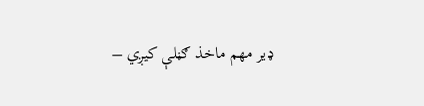ډیر مهم ماخذ ګڼلې کیږي –